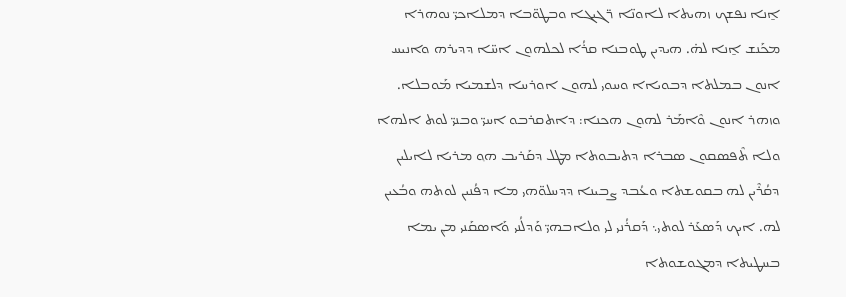ܐ̱ܢܐ ܢܦܫܟ ܙܗܝܬܐ ܠܐܘܢ̈ܐ ܪ̈ܓܝܓܐ ܘܒܛܘ̈ܒܐ ܕܡܠܐܟܝ̈ ܢܘܗܪܐ ܡܟܰܢܫ ܐ̱ܢܐ ܠܗ̇. ܗܝܕܝܢ ܛܘܒܢܐ ܩܪܳܐ ܠܟܠܗܘܢ ܐܚ̈ܐ ܕܕܝܪܗ ܘܐܢܝܚ ܐܢܘܢ ܒܡܠܬܐ ܕܒܘܝܐܐ ܘܚܘܝ ܠܗܘܢ ܐܘܪܚܐ ܕܠܫܡܝܐ ܡܰܘܒܠܐ. ܘܙܗܪ ܐܢܘܢ ܘܶܐܡܰܪ ܠܗܘܢ ܗܟܢܐ: ܕܐܬܩܪܒܘ ܐܚܝ̈ ܘܒܢܝ̈ ܠܘܬ ܐܠܗܐ ܘܠܐ ܬܶܦܣܩܘܢ ܣܒܪܐ ܕܬܝܒܘܬܐ ܡܛܠ ܕܩܰܪܝܒ ܗ݂ܘ ܡܪܝܐ ܠܐܝܠܝܢ ܕܩܳܪܶܝܢ ܠܗ ܒܩܘܫܬܐ ܘܥܳܒܕ ܨܒܝܢܐ ܕܕܚܠܘ̈ܗܝ ܡܐ ܕܦܳܢܝܢ ܠܘܬܗ ܘܒܳܥܝܢ ܠܗ. ܐܝܟ ܕܰܣܥܰܪ ܠܘܬܝ܆ ܕܰܩܪܳܢܝ ܠܝ ܘܠܐܒܗܝ̈ ܘܰܕܠܳܢܝ ܘܰܐܣܩܰܢܝ ܡ݂ܢ ܝܡܐ ܒܚܛܝܬܐ ܕܡܓܘܫܘܬܐ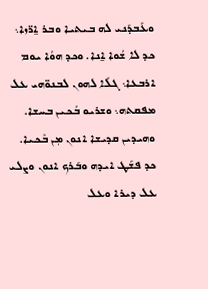ܘܥܰܒܕܰܢܝ ܠܗ ܒܝܬܝܐ ܘܒܪ ܐ̱ܪ̈ܙܐ܆ ܟܕ ܠܐ ܫܳܘܐ ܐ̱ܢܐ. ܘܟܕ ܗܘܳܐ ܝܘܡ ܐܪܒܥܐ܆ ܓܠܳܐ ܠܗܘܢ ܠܒܢܘ̈ܗܝ ܥܠ ܡܦܩܬܗ܆ ܘܫܪܝܘ ܒܳܟܝܢ ܒܚܫܐ. ܘܗܝܕܝܢ ܩܕܝܫܐ ܐܢܘܢ ܡ݂ܢ ܒܶܟܝܐ. ܟܕ ܦܫܰܛ ܐܝܕܗ ܘܒܰܪܟ ܐܢܘܢ ܘܨܠܝ ܥܠ ܕܝܪܐ ܘܥܠ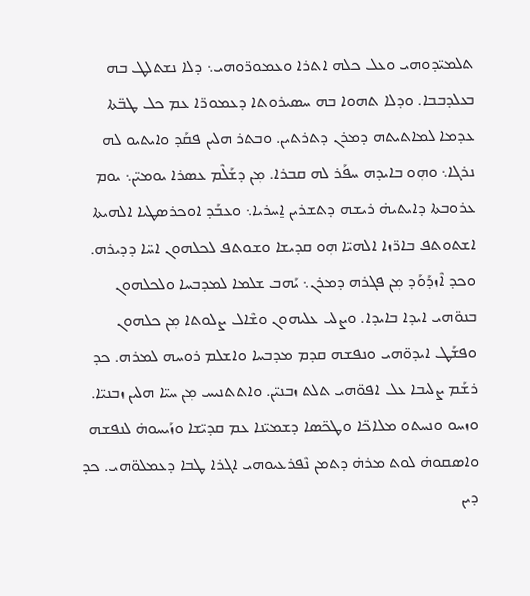ܬܠܡܝ̈ܕܘܗܝ ܘܥܠ ܟܠܗ ܐܬܪܐ ܘܥܡܘܪ̈ܘܗܝ܆ ܕܠܐ ܢܫܬܠܛ ܒܗ ܒܥܠܕܒܒܐ. ܘܕܠܐ ܬܗܘܐ ܒܗ ܚܣܝܪܘܬܐ ܕܥܡܘܪ̈ܐ ܥܡ ܟܠ ܛܒ̈ܬܐ ܥܕܡܐ ܠܡܐܬܝܬܗ ܕܡܪܢ ܕܬܪܬܝܢ. ܘܒܬܪ ܗܠܝܢ ܦܩܰܕ ܘܐܝܬܝܘ ܠܗ ܢܪܓܐ܆ ܘܗ݂ܘ ܒܐܝܕܗ ܚܦܰܪ ܠܗ ܩܒܪܐ. ܡ݂ܢ ܕܫܰܠܶܡ ܥܣܪܐ ܝܘܡܝ̈ܢ܆ ܝܘܡ ܥܪܘܒܬܐ ܕܐܝܬܝܗ̇ ܪܝܫܗ ܕܬܫܪܝܢ ܐ̱ܚܪܝܐ܆ ܘܥܒܰܕ ܐܘܟܪܣܛܝܐ ܐܠܗܝܬܐ ܐܫܬܘܬܦ ܒܐܪ̈ܙܐ ܐܠܗܝ̈ܐ ܗ݂ܘ ܩܕܝܫܐ ܘܫܘܬܦ ܠܟܠܗܘܢ ܐܚ̈ܐ ܕܕܝܪܗ. ܘܟܕ ܐܶܙܕܰܘܰܕ ܡ݂ܢ ܦܓܪܗ ܕܡܪܢ܆ ܝܰܗܒ ܫܠܡܐ ܠܡܕܒܚܐ ܘܠܟܠܗܘܢ ܒܢܘ̈ܗܝ ܐܝܕܐ ܒܐܝܕܐ. ܘܨܠܝ ܥܠܝܗܘܢ ܘܫܶܐܠ ܨܠܘܬܐ ܡ݂ܢ ܟܠܗܘܢ ܘܦܫܰܛ ܐܝܕܘ̈ܗܝ ܘܢܦܫܗ ܩܕܡ ܡܕܒܚܐ ܘܐܫܠܡ ܪܘܚܗ ܠܡܪܗ. ܟܕ ܪܫܰܡ ܨܠܝܒܐ ܥܠ ܐܦܘ̈ܗܝ ܬܠܬ ܙܒܢܝ̈ܢ. ܘܐܬܬܢܝܚ ܡ݂ܢ ܚܝ̈ܐ ܗܠܝܢ ܙܒܢܝ̈ܐ. ܘܙܚܘ ܘܢܚܬܘ ܡܠܐܟ̈ܐ ܘܛܟ̈ܣܐ ܕܫܡܝ̈ܢܐ ܥܡ ܩܕܝ̈ܫܐ ܘܙܰܝܚܘܗ̇ ܠܢܦܫܗ ܘܐܣܩܘܗ̇ ܠܘܬ ܡܪܗ̇ ܕܬܡܢ ܢܶܦܪܥܝܘܗܝ ܐܓܪܐ ܛܒܐ ܕܥܡܠܘ̈ܗܝ. ܟܕ ܕܝܢ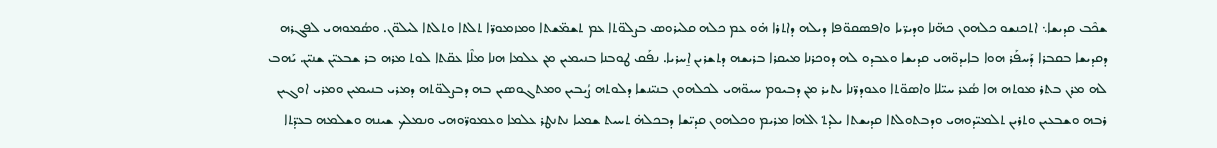ܫܟܶܒ ܩܕܝܫܐ܆ ܐܬܟܢܫܘ ܟܠܗܘܢ ܟܗ̈ܢܐ ܘܕܝܪ̈ܝܐ ܘܐܦܣܩܘ̈ܦܐ ܕܝܠܗ ܕܐܬܪܐ ܗ̇ܘ ܥܡ ܟܠܗ ܩܠܝܪܘܣ ܒܨܠܘ̈ܬܐ ܥܡ ܬܫܡ̈ܫܬܐ ܘܡܙܡܘܪ̈ܐ ܬܠܬܐ ܘܬܠܬܐ ܠܝܠܘ̈ܢ. ܘܣܳܡܘܗܝ ܠܦܓܪܗ ܕܩܕܝܫܐ ܒܩܒܪܐ ܕܰܚܦܰܪ ܗܘܐ ܒܐܝܕܘ̈ܗܝ ܩܕܝܫܐ ܘܥܒܕܘ ܠܗ ܕܘܟܪܢܐ ܡܝܩܪܐ ܒܪܝܫܗ ܕܬܫܪܝܢ ܐ̱ܚܪܝܐ. ܢܦܰܩ ܛܘܒܢܐ ܒܢܝܡܝܢ ܡ݂ܢ ܥܠܡܐ ܗܢܐ ܡܠܶܐ ܥܩ̈ܬܐ ܠܘܬ ܡܪܗ ܒܪ ܫܒܥܝ̈ܢ ܫܢܝ̈ܢ. ܝܰܗܒ ܠܗ ܡܪܢ ܒܬܪ ܡܘܬܗ ܗܐ ܣܳܥܪ ܚܝ̈ܠܐ ܘܐܣܘ̈ܬܐ ܘܥܘܕܪ̈ܢܐ ܝܬܝܪ ܡ݂ܢ ܕܒܝܘܡ ܚܝܘ̈ܗܝ ܠܟܠܗܘܢ ܒܢܝ̈ܢܫܐ ܕܠܘܬܗ ܨܳܝܒܝܢ ܘܡܬܓܘܣܝܢ ܒܗ ܕܒܨܠܘ̈ܬܗ ܕܡܪܝ ܒܢܝܡܝܢ ܘܡܪܝ ܐܘܓܝܢ ܪܒܗ ܘܫܒܥܝܢ ܘܬܪܝܢ ܬܠܡܝ̈ܕܘܗܝ ܘܕܒܬܘܠܬܐ ܩܕܝܫܬܐ ܝܠܕܬ݀ ܐܠܗܐ ܡܪܝܡ ܘܟܠܗܘܢ ܩܕܝ̈ܫܐ ܕܒܟܠܗ̇ ܬܚܝܬ ܫܡܝܐ ܢܬܢܛܪ ܥܠܡܐ ܘܥܡܘܪ̈ܘܗܝ ܘܢܡܠܟ ܫܝܢܗ ܘܫܠܡܗ ܒܥܕ̈ܬܐ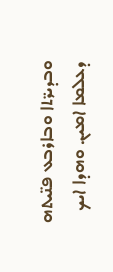ܘܒܕܝܪ̈ܬܐ ܘܒܐܪܒܥ ܦܢ̈ܝܬܗ ܕܥܠܡܐ ܐܡܝܢ. ܘܗܕܐ ܐܝܟ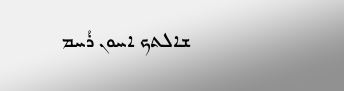ܫܐܠܬܟ ܐܚܘܢ ܪܳܚܡ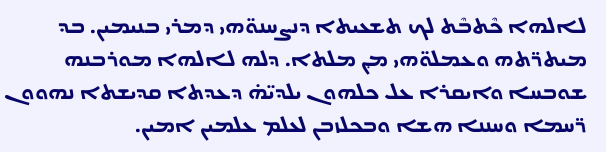ܠܐܠܗܐ ܟܶܬܒܶܬ ܠܟ ܬܫܥܝܬܐ ܕܢܨܚܢܘ̈ܗܝ ܕܡܪܝ ܒܢܝܡܝܢ. ܒܕ ܡܝܬܪ̈ܬܗ ܘܥܡܠܘ̈ܗܝ ܡ݂ܢ ܡܠܬܐ. ܕܠܗ ܠܐܠܗܐ ܡܘܪܒܢܗ ܫܘܒܚܐ ܘܐܝܩܪܐ ܥܠ ܟܠܗܘܢ ܝܠܕܝ̈ܗ̇ ܕܥܕܬܐ ܩܕܝܫܬܐ ܢܗܘܘܢ ܪ̈ܚܡܐ ܘܚܢܢܐ ܗܫܐ ܘܒܟܠܙܒܢ ܠܥܠܡ ܥܠܡܝܢ ܐܡܝܢ.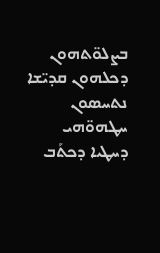ܒܨܠܘ̈ܬܗܘܢ ܕܟܠܗܘܢ ܩܕܝ̈ܫܐ ܢܬܚܣܘܢ ܚܛܗܘ̈ܗܝ ܕܚܛܝܐ ܕܟܬܰܒ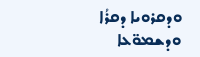ܘܕܩܪܘܝܐ ܕܩܪܳܐ ܘܕܫܡܘ̈ܥܐ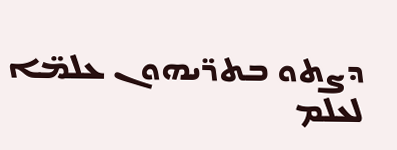ܕܨܬܘ ܒܬܪ̈ܝܗܘܢ ܥܠܡ̈ܐ ܠܥܠܡ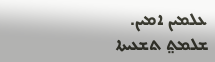ܥܠܡܝܢ ܐܡܝܢ.
ܫܠܡܬ݀ ܬܫܥܝܬܐ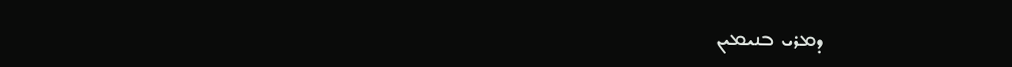ܕܡܪܝ ܒܢܝܡܝܢ